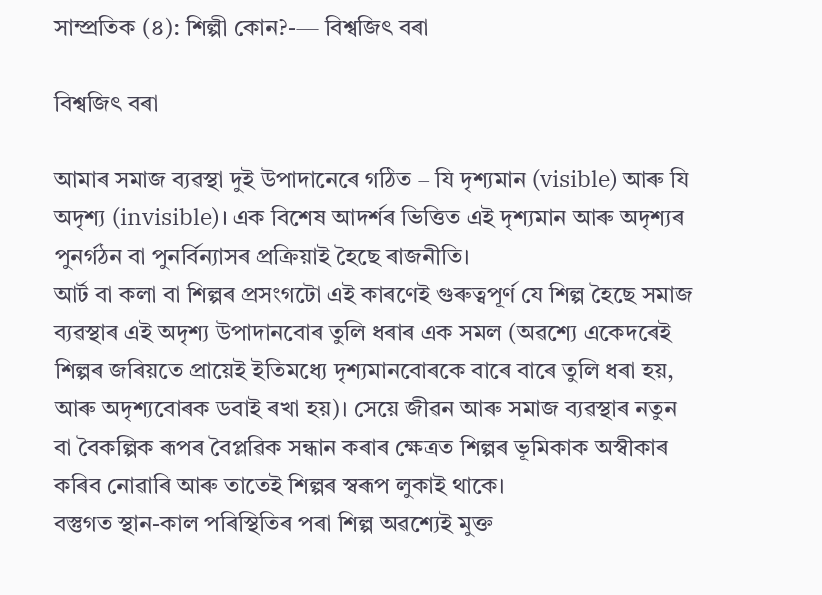সাম্প্ৰতিক (৪): শিল্পী কোন?-— বিশ্বজিৎ বৰা

বিশ্বজিৎ বৰা

আমাৰ সমাজ ব্যৱস্থা দুই উপাদানেৰে গঠিত – যি দৃশ্যমান (visible) আৰু যি অদৃশ্য (invisible)। এক বিশেষ আদৰ্শৰ ভিত্তিত এই দৃশ্যমান আৰু অদৃশ্যৰ পুনৰ্গঠন বা পুনৰ্বিন্যাসৰ প্ৰক্ৰিয়াই হৈছে ৰাজনীতি।
আৰ্ট বা কলা বা শিল্পৰ প্ৰসংগটো এই কাৰণেই গুৰুত্বপূৰ্ণ যে শিল্প হৈছে সমাজ ব্যৱস্থাৰ এই অদৃশ্য উপাদানবোৰ তুলি ধৰাৰ এক সমল (অৱশ্যে একেদৰেই শিল্পৰ জৰিয়তে প্ৰায়েই ইতিমধ্যে দৃশ্যমানবোৰকে বাৰে বাৰে তুলি ধৰা হয়, আৰু অদৃশ্যবোৰক ডবাই ৰখা হয়)। সেয়ে জীৱন আৰু সমাজ ব্যৱস্থাৰ নতুন বা বৈকল্পিক ৰূপৰ বৈপ্লৱিক সন্ধান কৰাৰ ক্ষেত্ৰত শিল্পৰ ভূমিকাক অস্বীকাৰ কৰিব নোৱাৰি আৰু তাতেই শিল্পৰ স্বৰূপ লুকাই থাকে।
বস্তুগত স্থান-কাল পৰিস্থিতিৰ পৰা শিল্প অৱশ্যেই মুক্ত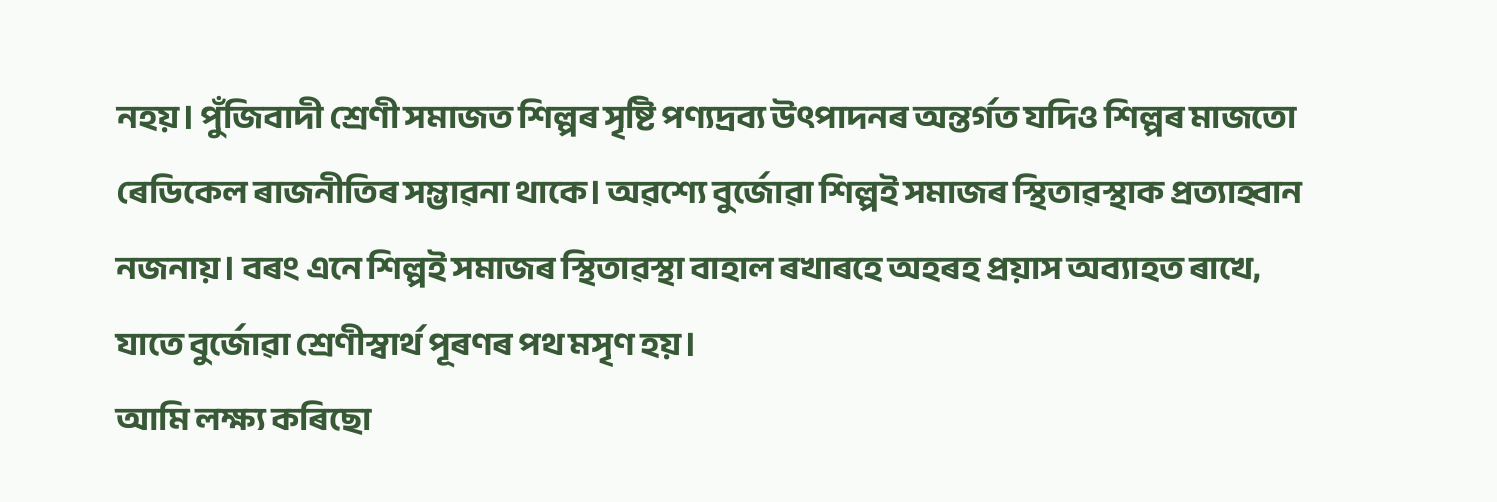নহয়। পুঁজিবাদী শ্ৰেণী সমাজত শিল্পৰ সৃষ্টি পণ্যদ্ৰব্য উৎপাদনৰ অন্তৰ্গত যদিও শিল্পৰ মাজতো ৰেডিকেল ৰাজনীতিৰ সম্ভাৱনা থাকে। অৱশ্যে বুৰ্জোৱা শিল্পই সমাজৰ স্থিতাৱস্থাক প্ৰত্যাহ্বান নজনায়। বৰং এনে শিল্পই সমাজৰ স্থিতাৱস্থা বাহাল ৰখাৰহে অহৰহ প্ৰয়াস অব্যাহত ৰাখে, যাতে বুৰ্জোৱা শ্ৰেণীস্বাৰ্থ পূৰণৰ পথ মসৃণ হয়।
আমি লক্ষ্য কৰিছো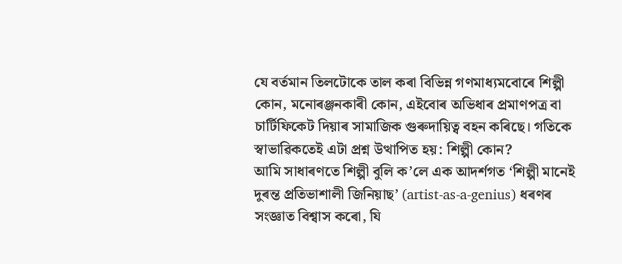যে বৰ্তমান তিলটোকে তাল কৰা বিভিন্ন গণমাধ্যমবোৰে শিল্পী কোন, মনোৰঞ্জনকাৰী কোন, এইবোৰ অভিধাৰ প্ৰমাণপত্ৰ বা চাৰ্টিফিকেট দিয়াৰ সামাজিক গুৰুদায়িত্ব বহন কৰিছে। গতিকে স্বাভাৱিকতেই এটা প্ৰশ্ন উত্থাপিত হয়: শিল্পী কোন?
আমি সাধাৰণতে শিল্পী বুলি ক’লে এক আদৰ্শগত ‘শিল্পী মানেই দুৰন্ত প্ৰতিভাশালী জিনিয়াছ’ (artist-as-a-genius) ধৰণৰ সংজ্ঞাত বিশ্বাস কৰো, যি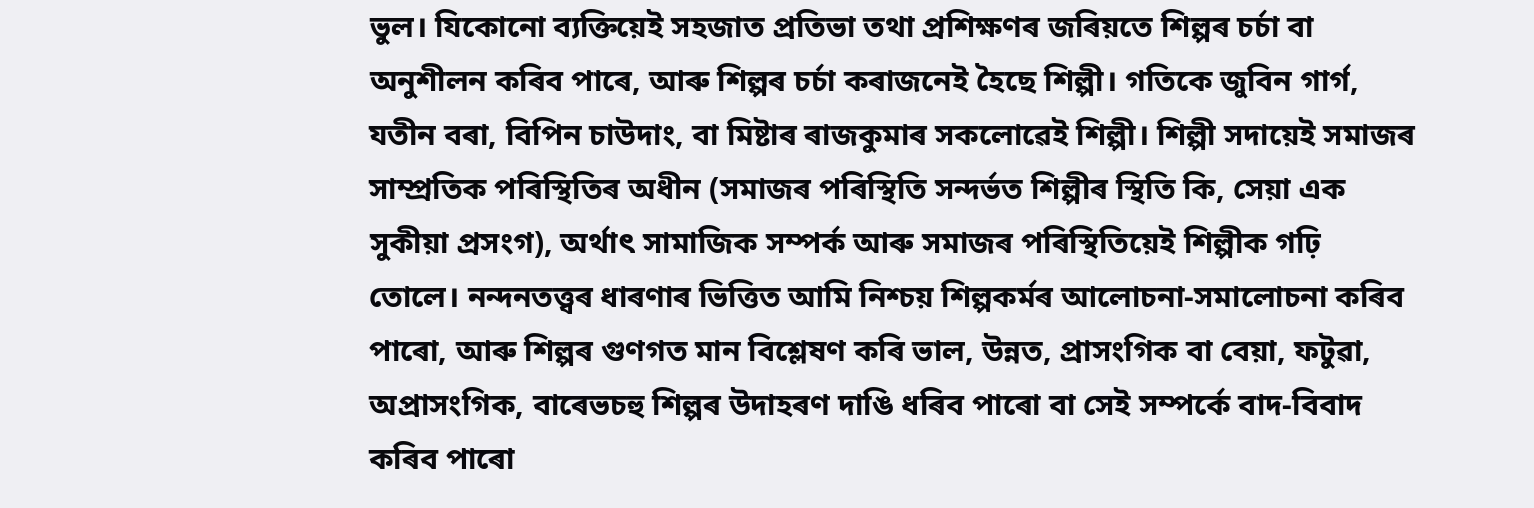ভুল। যিকোনো ব্যক্তিয়েই সহজাত প্ৰতিভা তথা প্ৰশিক্ষণৰ জৰিয়তে শিল্পৰ চৰ্চা বা অনুশীলন কৰিব পাৰে, আৰু শিল্পৰ চৰ্চা কৰাজনেই হৈছে শিল্পী। গতিকে জুবিন গাৰ্গ, যতীন বৰা, বিপিন চাউদাং, বা মিষ্টাৰ ৰাজকুমাৰ সকলোৱেই শিল্পী। শিল্পী সদায়েই সমাজৰ সাম্প্ৰতিক পৰিস্থিতিৰ অধীন (সমাজৰ পৰিস্থিতি সন্দৰ্ভত শিল্পীৰ স্থিতি কি, সেয়া এক সুকীয়া প্ৰসংগ), অৰ্থাৎ সামাজিক সম্পৰ্ক আৰু সমাজৰ পৰিস্থিতিয়েই শিল্পীক গঢ়ি তোলে। নন্দনতত্ত্বৰ ধাৰণাৰ ভিত্তিত আমি নিশ্চয় শিল্পকৰ্মৰ আলোচনা-সমালোচনা কৰিব পাৰো, আৰু শিল্পৰ গুণগত মান বিশ্লেষণ কৰি ভাল, উন্নত, প্ৰাসংগিক বা বেয়া, ফটুৱা, অপ্ৰাসংগিক, বাৰেভচহু শিল্পৰ উদাহৰণ দাঙি ধৰিব পাৰো বা সেই সম্পৰ্কে বাদ-বিবাদ কৰিব পাৰো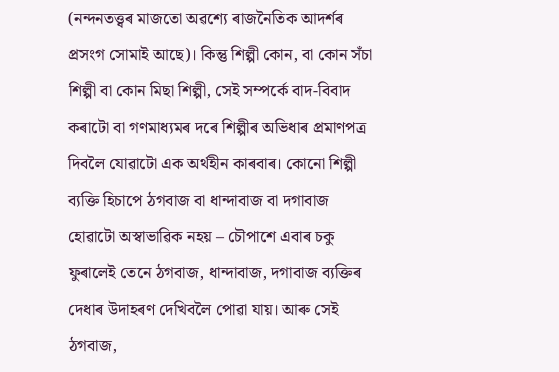(নন্দনতত্ত্বৰ মাজতো অৱশ্যে ৰাজনৈতিক আদৰ্শৰ প্ৰসংগ সোমাই আছে)। কিন্তু শিল্পী কোন, বা কোন সঁচা শিল্পী বা কোন মিছা শিল্পী, সেই সম্পৰ্কে বাদ-বিবাদ কৰাটো বা গণমাধ্যমৰ দৰে শিল্পীৰ অভিধাৰ প্ৰমাণপত্ৰ দিবলৈ যোৱাটো এক অৰ্থহীন কাৰবাৰ। কোনো শিল্পী ব্যক্তি হিচাপে ঠগবাজ বা ধান্দাবাজ বা দগাবাজ হোৱাটো অস্বাভাৱিক নহয় – চৌপাশে এবাৰ চকু ফুৰালেই তেনে ঠগবাজ, ধান্দাবাজ, দগাবাজ ব্যক্তিৰ দেধাৰ উদাহৰণ দেখিবলৈ পোৱা যায়। আৰু সেই ঠগবাজ,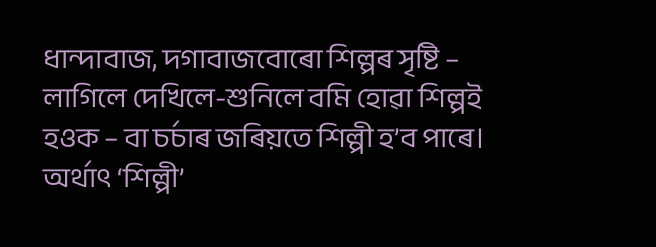ধান্দাবাজ, দগাবাজবোৰো শিল্পৰ সৃষ্টি – লাগিলে দেখিলে-শুনিলে বমি হোৱা শিল্পই হওক – বা চৰ্চাৰ জৰিয়তে শিল্পী হ’ব পাৰে।
অৰ্থাৎ ‘শিল্পী’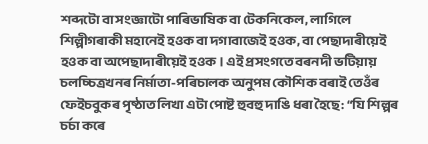শব্দটো বা সংজ্ঞাটো পাৰিভাষিক বা টেকনিকেল, লাগিলে শিল্পীগৰাকী মহানেই হওক বা দগাবাজেই হওক, বা পেছাদাৰীয়েই হওক বা অপেছাদাৰীয়েই হওক। এই প্ৰসংগতে বৰনদী ভটিয়ায় চলচ্চিত্ৰখনৰ নিৰ্মাতা-পৰিচালক অনুপম কৌশিক বৰাই তেওঁৰ ফেইচবুকৰ পৃষ্ঠাত লিখা এটা পোষ্ট হুবহু দাঙি ধৰা হৈছে: “যি শিল্পৰ চৰ্চা কৰে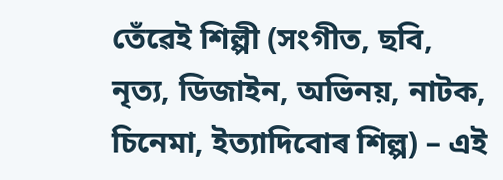তেঁৱেই শিল্পী (সংগীত, ছবি, নৃত্য, ডিজাইন, অভিনয়, নাটক, চিনেমা, ইত্যাদিবোৰ শিল্প) – এই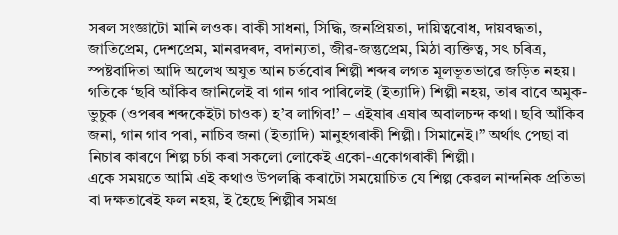সৰল সংজ্ঞাটো মানি লওক। বাকী সাধনা, সিদ্ধি, জনপ্ৰিয়তা, দায়িত্ববোধ, দায়বদ্ধতা, জাতিপ্ৰেম, দেশপ্ৰেম, মানৱদৰদ, বদান্যতা, জীৱ-জন্তুপ্ৰেম, মিঠা ব্যক্তিত্ব, সৎ চৰিত্ৰ, স্পষ্টবাদিতা আদি অলেখ অযুত আন চৰ্তবোৰ শিল্পী শব্দৰ লগত মূলভূতভাৱে জড়িত নহয়। গতিকে ‘ছবি আঁকিব জানিলেই বা গান গাব পাৰিলেই (ইত্যাদি) শিল্পী নহয়, তাৰ বাবে অমুক-ভুচুক (ওপৰৰ শব্দকেইটা চাওক) হ’ব লাগিব!’ – এইষাৰ এষাৰ অবালচন্দ কথা। ছবি আঁকিব জনা, গান গাব পৰা, নাচিব জনা (ইত্যাদি) মানুহগৰাকী শিল্পী। সিমানেই।” অৰ্থাৎ পেছা বা নিচাৰ কাৰণে শিল্প চৰ্চা কৰা সকলো লোকেই একো-একোগৰাকী শিল্পী।
একে সময়তে আমি এই কথাও উপলব্ধি কৰাটো সময়োচিত যে শিল্প কেৱল নান্দনিক প্ৰতিভা বা দক্ষতাৰেই ফল নহয়, ই হৈছে শিল্পীৰ সমগ্ৰ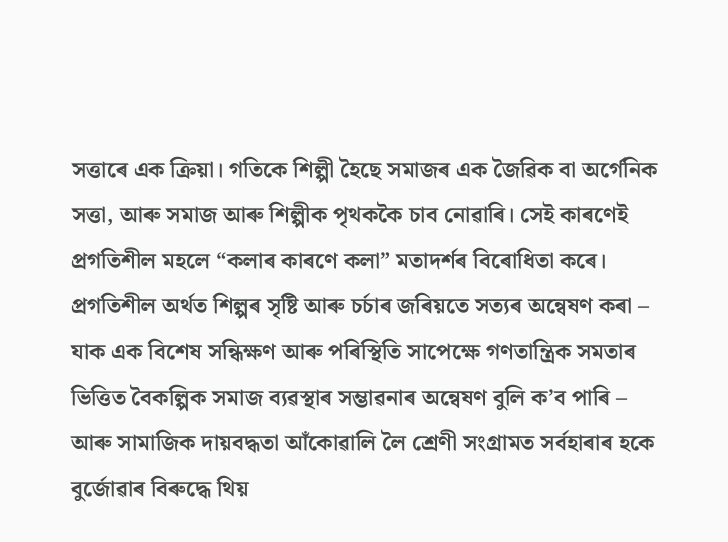সত্তাৰে এক ক্ৰিয়া। গতিকে শিল্পী হৈছে সমাজৰ এক জৈৱিক বা অৰ্গেনিক সত্তা, আৰু সমাজ আৰু শিল্পীক পৃথককৈ চাব নোৱাৰি। সেই কাৰণেই প্ৰগতিশীল মহলে “কলাৰ কাৰণে কলা” মতাদৰ্শৰ বিৰোধিতা কৰে। প্ৰগতিশীল অৰ্থত শিল্পৰ সৃষ্টি আৰু চৰ্চাৰ জৰিয়তে সত্যৰ অন্বেষণ কৰা – যাক এক বিশেষ সন্ধিক্ষণ আৰু পৰিস্থিতি সাপেক্ষে গণতান্ত্ৰিক সমতাৰ ভিত্তিত বৈকল্পিক সমাজ ব্যৱস্থাৰ সম্ভাৱনাৰ অন্বেষণ বুলি ক’ব পাৰি – আৰু সামাজিক দায়বদ্ধতা আঁকোৱালি লৈ শ্ৰেণী সংগ্ৰামত সৰ্বহাৰাৰ হকে বুৰ্জোৱাৰ বিৰুদ্ধে থিয়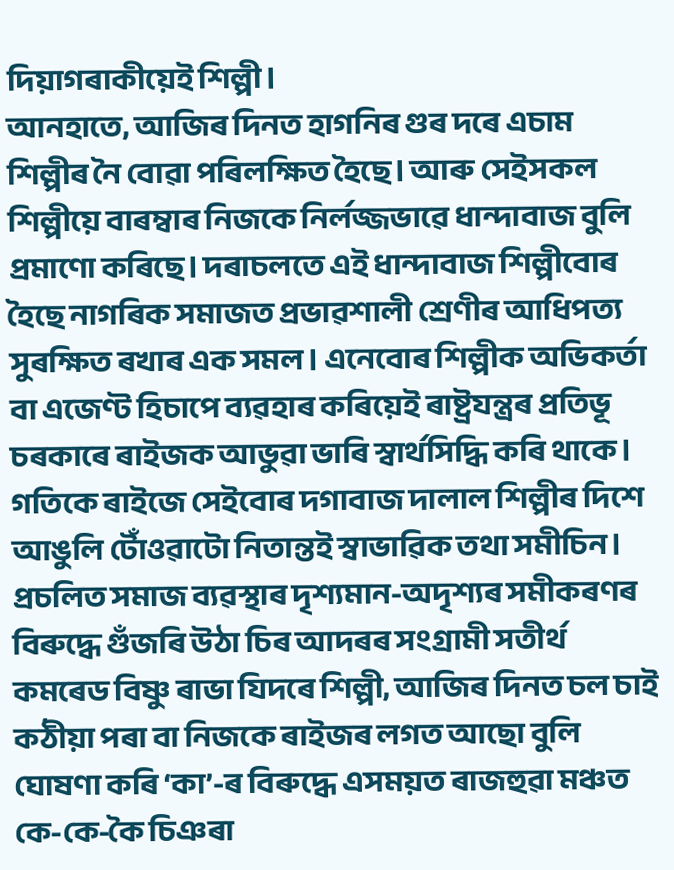দিয়াগৰাকীয়েই শিল্পী।
আনহাতে, আজিৰ দিনত হাগনিৰ গুৰ দৰে এচাম শিল্পীৰ নৈ বোৱা পৰিলক্ষিত হৈছে। আৰু সেইসকল শিল্পীয়ে বাৰম্বাৰ নিজকে নিৰ্লজ্জভাৱে ধান্দাবাজ বুলি প্ৰমাণো কৰিছে। দৰাচলতে এই ধান্দাবাজ শিল্পীবোৰ হৈছে নাগৰিক সমাজত প্ৰভাৱশালী শ্ৰেণীৰ আধিপত্য সুৰক্ষিত ৰখাৰ এক সমল। এনেবোৰ শিল্পীক অভিকৰ্তা বা এজেণ্ট হিচাপে ব্যৱহাৰ কৰিয়েই ৰাষ্ট্ৰযন্ত্ৰৰ প্ৰতিভূ চৰকাৰে ৰাইজক আভুৱা ভাৰি স্বাৰ্থসিদ্ধি কৰি থাকে। গতিকে ৰাইজে সেইবোৰ দগাবাজ দালাল শিল্পীৰ দিশে আঙুলি টোঁওৱাটো নিতান্তই স্বাভাৱিক তথা সমীচিন।
প্ৰচলিত সমাজ ব্যৱস্থাৰ দৃশ্যমান-অদৃশ্যৰ সমীকৰণৰ বিৰুদ্ধে গুঁজৰি উঠা চিৰ আদৰৰ সংগ্ৰামী সতীৰ্থ কমৰেড বিষ্ণু ৰাভা যিদৰে শিল্পী, আজিৰ দিনত চল চাই কঠীয়া পৰা বা নিজকে ৰাইজৰ লগত আছো বুলি ঘোষণা কৰি ‘কা’-ৰ বিৰুদ্ধে এসময়ত ৰাজহুৱা মঞ্চত কে-কে-কৈ চিঞৰা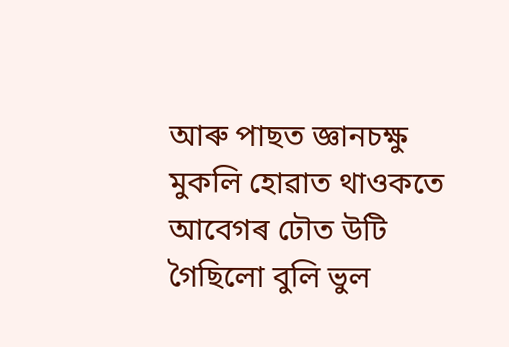আৰু পাছত জ্ঞানচক্ষু মুকলি হোৱাত থাওকতে আবেগৰ ঢৌত উটি গৈছিলো বুলি ভুল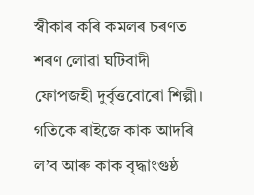স্বীকাৰ কৰি কমলৰ চৰণত শৰণ লোৱা ঘটিবাদী ফোপজহী দুৰ্বৃত্তবোৰো শিল্পী। গতিকে ৰাইজে কাক আদৰি ল’ব আৰু কাক বৃদ্ধাংগুষ্ঠ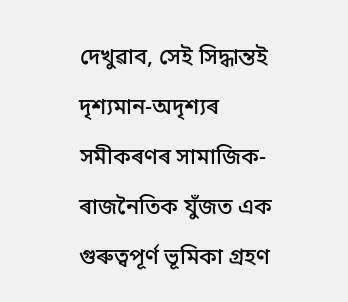দেখুৱাব, সেই সিদ্ধান্তই দৃশ্যমান-অদৃশ্যৰ সমীকৰণৰ সামাজিক-ৰাজনৈতিক যুঁজত এক গুৰুত্বপূৰ্ণ ভূমিকা গ্ৰহণ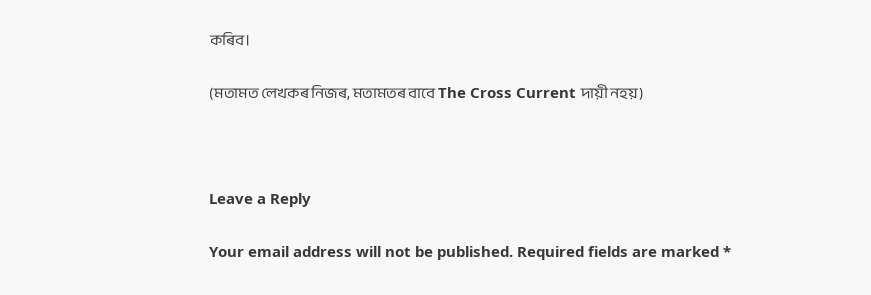কৰিব।

(মতামত লেখকৰ নিজৰ, মতামতৰ বাবে The Cross Current দায়ী নহয়)



Leave a Reply

Your email address will not be published. Required fields are marked *